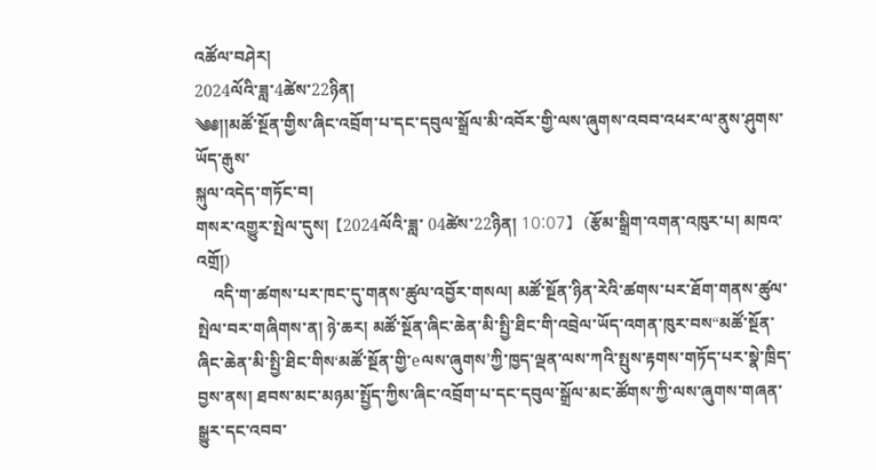འཚོལ་བཤེར།
2024ལོའི་ཟླ་4ཚེས་22ཉིན།
༄༅།།མཚོ་སྔོན་གྱིས་ཞིང་འབྲོག་པ་དང་དབུལ་སྒྲོལ་མི་འབོར་གྱི་ལས་ཞུགས་འབབ་འཕར་ལ་ནུས་ཤུགས་ཡོད་རྒུས་
སྐུལ་འདེད་གཏོང་བ།
གསར་འགྱུར་སྤེལ་དུས།  【2024ལོའི་ཟླ་ 04ཚེས་22ཉིན། 10:07】   (རྩོམ་སྒྲིག་འགན་འཁུར་པ། མཁའ་འགྲོ།)
    འདི་ག་ཚགས་པར་ཁང་དུ་གནས་ཚུལ་འབྱོར་གསལ། མཚོ་སྔོན་ཉིན་རེའི་ཚགས་པར་ཐོག་གནས་ཚུལ་སྤེལ་བར་གཞིགས་ན། ཉེ་ཆར། མཚོ་སྔོན་ཞིང་ཆེན་མི་སྤྱི་ཐིང་གི་འབྲེལ་ཡོད་འགན་ཁུར་བས“མཚོ་སྔོན་ཞིང་ཆེན་མི་སྤྱི་ཐིང་གིས‘མཚོ་སྔོན་གྱི་eལས་ཞུགས’ཀྱི་ཁྱད་ལྡན་ལས་ཀའི་སྤུས་རྟགས་གཏོད་པར་སྣེ་ཁྲིད་བྱས་ནས། ཐབས་མང་མཉམ་སྤྱོད་ཀྱིས་ཞིང་འབྲོག་པ་དང་དབུལ་སྒྲོལ་མང་ཚོགས་ཀྱི་ལས་ཞུགས་གཞན་སྒྱུར་དང་འབབ་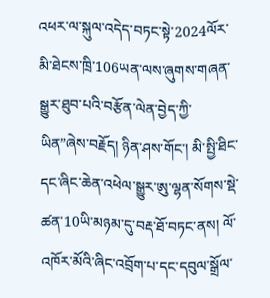འཕར་ལ་སྐུལ་འདེད་བཏང་སྟེ་2024ལོར་མི་ཐེངས་ཁྲི་106ཡན་ལས་ཞུགས་གཞན་སྒྱུར་ཐུབ་པའི་བརྩོན་ལེན་བྱེད་ཀྱི་ཡིན”ཞེས་བརྗོད། ཉིན་ཤས་གོང་། མི་སྤྱི་ཐིང་དང་ཞིང་ཆེན་འཕེལ་སྒྱུར་ཨུ་ལྷན་སོགས་སྡེ་ཚན་10ཡི་མཉམ་དུ་བརྡ་ཐོ་བཏང་ནས། ལོ་འཁོར་མོའི་ཞིང་འབྲོག་པ་དང་དབུལ་སྒྲོལ་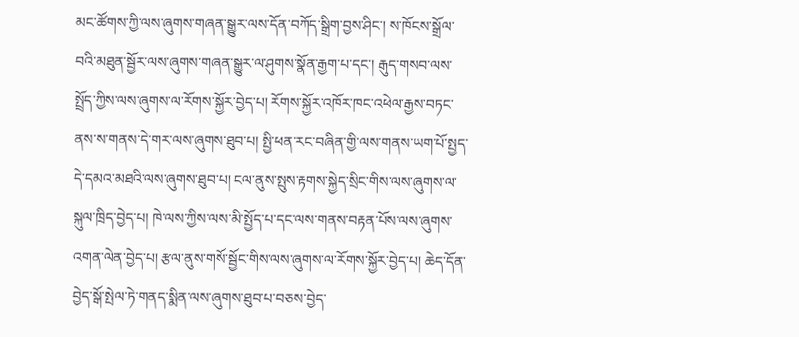མང་ཚོགས་ཀྱི་ལས་ཞུགས་གཞན་སྒྱུར་ལས་དོན་བཀོད་སྒྲིག་བྱས་ཤིང་། ས་ཁོངས་སྒྲོལ་བའི་མཐུན་སྦྱོར་ལས་ཞུགས་གཞན་སྒྱུར་ལ་ཤུགས་སྣོན་རྒྱག་པ་དང་། རྒུད་གསབ་ལས་སྤྲོད་ཀྱིས་ལས་ཞུགས་ལ་རོགས་སྐྱོར་བྱེད་པ། རོགས་སྐྱོར་འཁོར་ཁང་འཕེལ་རྒྱས་བཏང་ནས་ས་གནས་དེ་གར་ལས་ཞུགས་ཐུབ་པ། སྤྱི་ཕན་རང་བཞིན་གྱི་ལས་གནས་ཡག་པོ་སྤྱད་དེ་དམའ་མཐའི་ལས་ཞུགས་ཐུབ་པ། ངལ་ནུས་སྤུས་རྟགས་སྐྱེད་སྲིང་གིས་ལས་ཞུགས་ལ་སྐུལ་ཁྲིད་བྱེད་པ། ཁེ་ལས་ཀྱིས་ལས་མི་སྤྱོད་པ་དང་ལས་གནས་བརྟན་པོས་ལས་ཞུགས་འགན་ལེན་བྱེད་པ། རྩལ་ནུས་གསོ་སྦྱོང་གིས་ལས་ཞུགས་ལ་རོགས་སྐྱོར་བྱེད་པ། ཆེད་དོན་བྱེད་སྒོ་སྤེལ་ཏེ་གནད་སྨིན་ལས་ཞུགས་ཐུབ་པ་བཅས་བྱེད་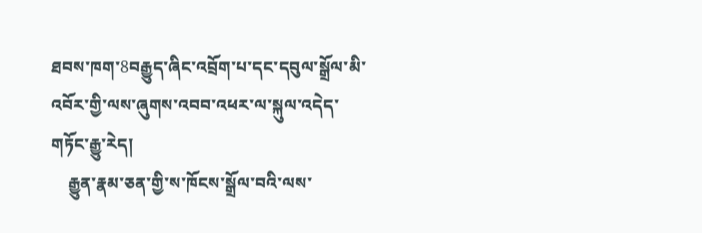ཐབས་ཁག་8བརྒྱུད་ཞིང་འབྲོག་པ་དང་དབུལ་སྒྲོལ་མི་འབོར་གྱི་ལས་ཞུགས་འབབ་འཕར་ལ་སྐུལ་འདེད་གཏོང་རྒྱུ་རེད།
    རྒྱུན་རྣམ་ཅན་གྱི་ས་ཁོངས་སྒྲོལ་བའི་ལས་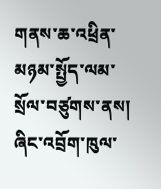གནས་ཆ་འཕྲིན་མཉམ་སྤྱོད་ལམ་སྲོལ་བཙུགས་ནས། ཞིང་འབྲོག་ཁུལ་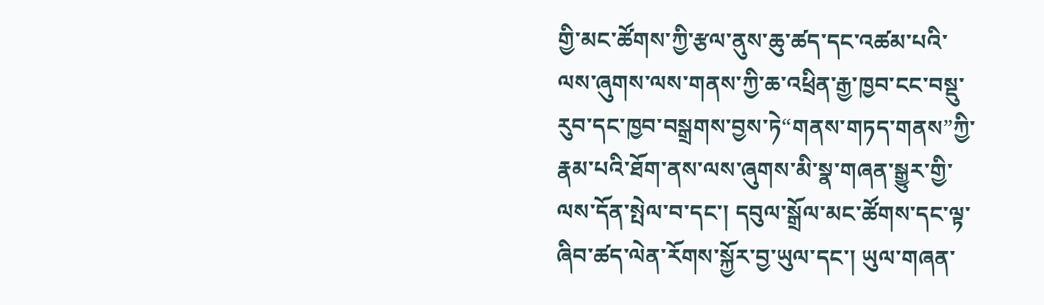གྱི་མང་ཚོགས་ཀྱི་རྩལ་ནུས་ཆུ་ཚད་དང་འཚམ་པའི་ལས་ཞུགས་ལས་གནས་ཀྱི་ཆ་འཕྲིན་རྒྱ་ཁྱབ་ངང་བསྡུ་རུབ་དང་ཁྱབ་བསྒྲགས་བྱས་ཏེ“གནས་གཏད་གནས”ཀྱི་རྣམ་པའི་ཐོག་ནས་ལས་ཞུགས་མི་སྣ་གཞན་སྒྱུར་གྱི་ལས་དོན་སྤེལ་བ་དང་། དབུལ་སྒྲོལ་མང་ཚོགས་དང་ལྟ་ཞིབ་ཚད་ལེན་རོགས་སྐྱོར་བྱ་ཡུལ་དང་། ཡུལ་གཞན་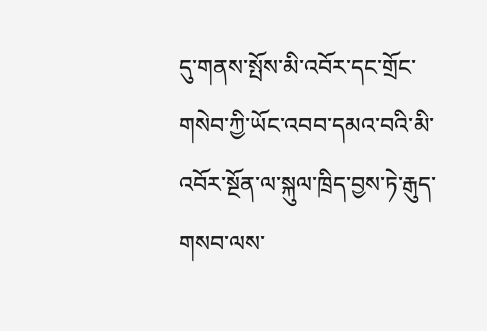དུ་གནས་སྤོས་མི་འབོར་དང་གྲོང་གསེབ་ཀྱི་ཡོང་འབབ་དམའ་བའི་མི་འབོར་སྔོན་ལ་སྐུལ་ཁྲིད་བྱས་ཏེ་རྒུད་གསབ་ལས་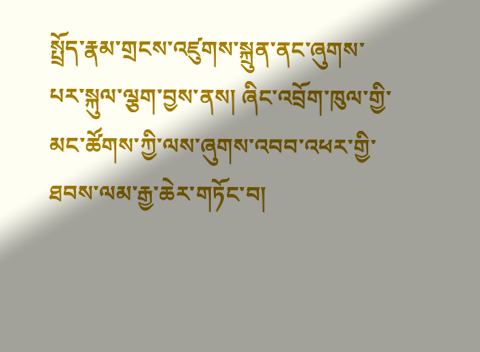སྤྲོད་རྣམ་གྲངས་འཛུགས་སྐྲུན་ནང་ཞུགས་པར་སྐུལ་ལྕག་བྱས་ནས། ཞིང་འབྲོག་ཁུལ་གྱི་མང་ཚོགས་ཀྱི་ལས་ཞུགས་འབབ་འཕར་གྱི་ཐབས་ལམ་རྒྱ་ཆེར་གཏོང་བ།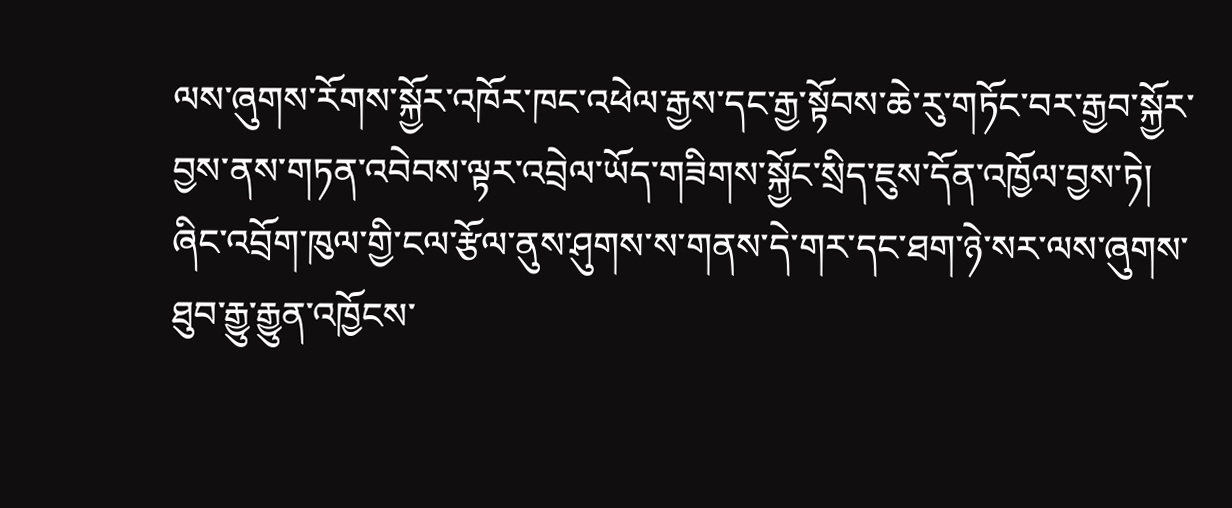ལས་ཞུགས་རོགས་སྐྱོར་འཁོར་ཁང་འཕེལ་རྒྱས་དང་རྒྱ་སྟོབས་ཆེ་རུ་གཏོང་བར་རྒྱབ་སྐྱོར་བྱས་ནས་གཏན་འབེབས་ལྟར་འབྲེལ་ཡོད་གཟིགས་སྐྱོང་སྲིད་ཇུས་དོན་འཁྱོལ་བྱས་ཏེ། ཞིང་འབྲོག་ཁུལ་གྱི་ངལ་རྩོལ་ནུས་ཤུགས་ས་གནས་དེ་གར་དང་ཐག་ཉེ་སར་ལས་ཞུགས་ཐུབ་རྒྱུ་རྒྱུན་འཁྱོངས་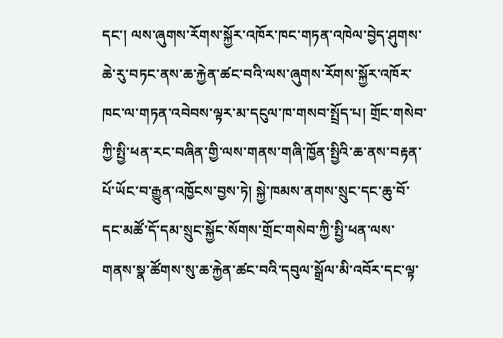དང་། ལས་ཞུགས་རོགས་སྐྱོར་འཁོར་ཁང་གཏན་འཁེལ་བྱེད་ཤུགས་ཆེ་རུ་བཏང་ནས་ཆ་རྐྱེན་ཚང་བའི་ལས་ཞུགས་རོགས་སྐྱོར་འཁོར་ཁང་ལ་གཏན་འབེབས་ལྟར་མ་དངུལ་ཁ་གསབ་སྤྲོད་པ། གྲོང་གསེབ་ཀྱི་སྤྱི་ཕན་རང་བཞིན་གྱི་ལས་གནས་གཞི་ཁྱོན་སྤྱིའི་ཆ་ནས་བརྟན་པོ་ཡོང་བ་རྒྱུན་འཁྱོངས་བྱས་ཏེ། སྐྱེ་ཁམས་ནགས་སྲུང་དང་ཆུ་བོ་དང་མཚོ་དོ་དམ་སྲུང་སྐྱོང་སོགས་གྲོང་གསེབ་ཀྱི་སྤྱི་ཕན་ལས་གནས་སྣ་ཚོགས་སུ་ཆ་རྐྱེན་ཚང་བའི་དབུལ་སྒྲོལ་མི་འབོར་དང་ལྟ་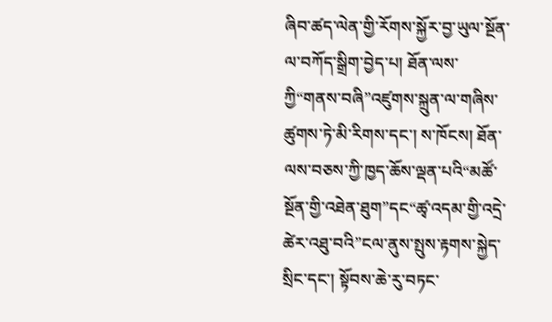ཞིབ་ཚད་ལེན་གྱི་རོགས་སྐྱོར་བྱ་ཡུལ་སྔོན་ལ་བཀོད་སྒྲིག་བྱེད་པ། ཐོན་ལས་ཀྱི“གནས་བཞི”འཛུགས་སྐྲུན་ལ་གཞིས་ཚུགས་ཏེ་མི་རིགས་དང་། ས་ཁོངས། ཐོན་ལས་བཅས་ཀྱི་ཁྱད་ཆོས་ལྡན་པའི“མཚོ་སྔོན་གྱི་འཐེན་ཐུག”དང“ཚྭ་འདམ་གྱི་འདྲེ་ཚེར་འཐུ་བའི”ངལ་ནུས་སྤུས་རྟགས་སྐྱེད་སྲིང་དང་། སྟོབས་ཆེ་རུ་བཏང་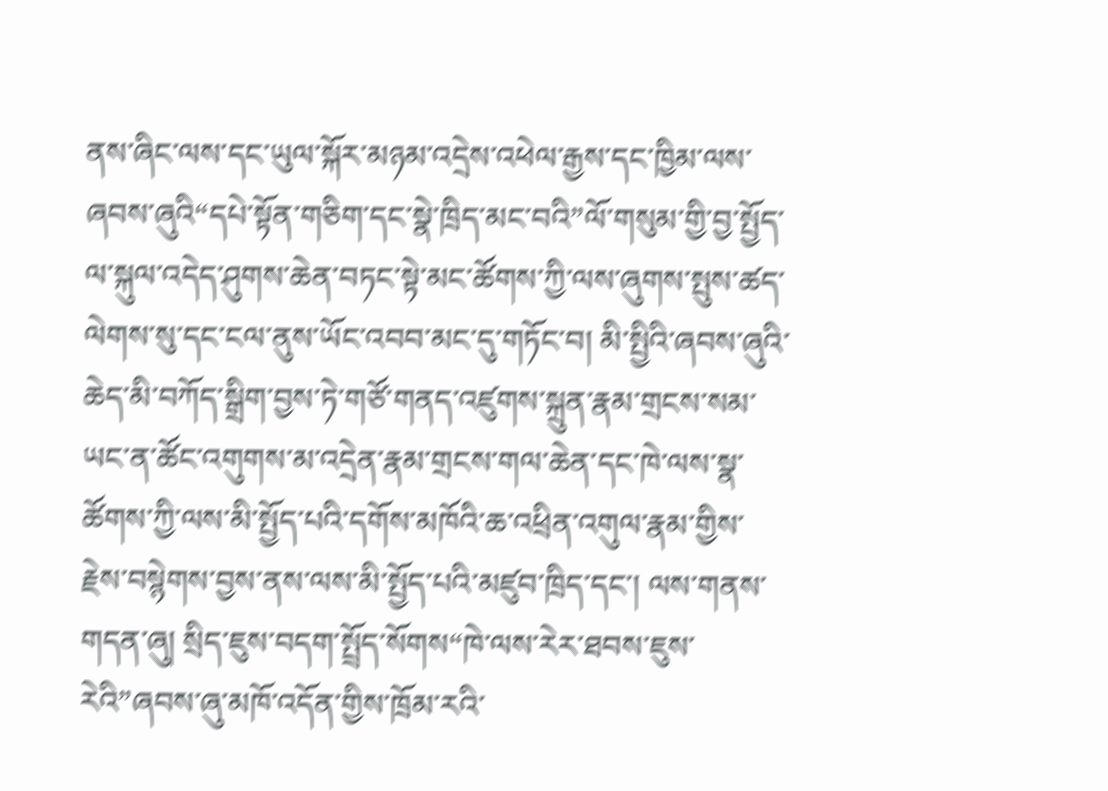ནས་ཞིང་ལས་དང་ཡུལ་སྐོར་མཉམ་འདྲེས་འཕེལ་རྒྱས་དང་ཁྱིམ་ལས་ཞབས་ཞུའི“དཔེ་སྟོན་གཅིག་དང་སྣེ་ཁྲིད་མང་བའི”ལོ་གསུམ་གྱི་བྱ་སྤྱོད་ལ་སྐུལ་འདེད་ཤུགས་ཆེན་བཏང་སྟེ་མང་ཚོགས་ཀྱི་ལས་ཞུགས་སྤུས་ཚད་ལེགས་སུ་དང་ངལ་ནུས་ཡོང་འབབ་མང་དུ་གཏོང་བ། མི་སྤྱིའི་ཞབས་ཞུའི་ཆེད་མི་བཀོད་སྒྲིག་བྱས་ཏེ་གཙོ་གནད་འཛུགས་སྐྲུན་རྣམ་གྲངས་སམ་ཡང་ན་ཚོང་འགུགས་མ་འདྲེན་རྣམ་གྲངས་གལ་ཆེན་དང་ཁེ་ལས་སྣ་ཚོགས་ཀྱི་ལས་མི་སྤྱོད་པའི་དགོས་མཁོའི་ཆ་འཕྲིན་འགུལ་རྣམ་གྱིས་རྗེས་བསྙེགས་བྱས་ནས་ལས་མི་སྤྱོད་པའི་མཛུབ་ཁྲིད་དང་། ལས་གནས་གདན་ཞུ། སྲིད་ཇུས་བདག་སྤྲོད་སོགས“ཁེ་ལས་རེར་ཐབས་ཇུས་རེའི”ཞབས་ཞུ་མཁོ་འདོན་གྱིས་ཁྲོམ་རའི་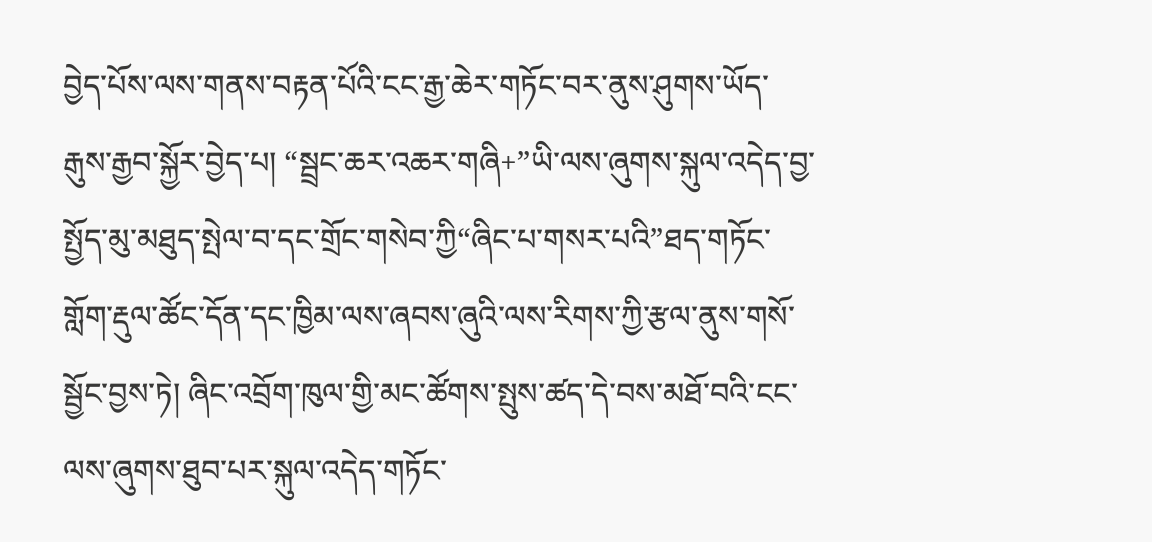བྱེད་པོས་ལས་གནས་བརྟན་པོའི་ངང་རྒྱ་ཆེར་གཏོང་བར་ནུས་ཤུགས་ཡོད་རྒུས་རྒྱབ་སྐྱོར་བྱེད་པ། “སྦྲང་ཆར་འཆར་གཞི+”ཡི་ལས་ཞུགས་སྐུལ་འདེད་བྱ་སྤྱོད་མུ་མཐུད་སྤེལ་བ་དང་གྲོང་གསེབ་ཀྱི“ཞིང་པ་གསར་པའི”ཐད་གཏོང་གློག་རྡུལ་ཚོང་དོན་དང་ཁྱིམ་ལས་ཞབས་ཞུའི་ལས་རིགས་ཀྱི་རྩལ་ནུས་གསོ་སྦྱོང་བྱས་ཏེ། ཞིང་འབྲོག་ཁུལ་གྱི་མང་ཚོགས་སྤུས་ཚད་དེ་བས་མཐོ་བའི་ངང་ལས་ཞུགས་ཐུབ་པར་སྐུལ་འདེད་གཏོང་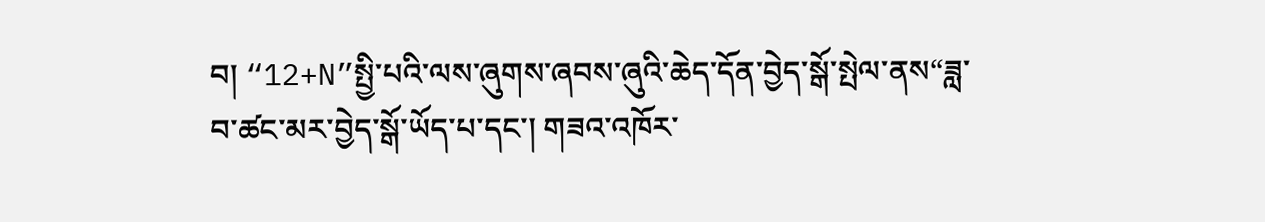བ། “12+N”སྤྱི་པའི་ལས་ཞུགས་ཞབས་ཞུའི་ཆེད་དོན་བྱེད་སྒོ་སྤེལ་ནས“ཟླ་བ་ཚང་མར་བྱེད་སྒོ་ཡོད་པ་དང་། གཟའ་འཁོར་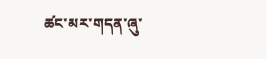ཚང་མར་གདན་ཞུ་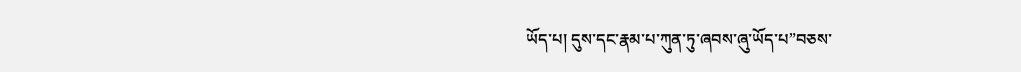ཡོད་པ། དུས་དང་རྣམ་པ་ཀུན་ཏུ་ཞབས་ཞུ་ཡོད་པ”བཅས་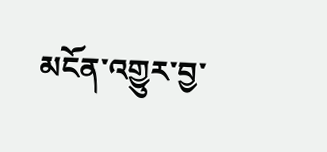མངོན་འགྱུར་བྱ་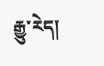རྒྱུ་རེད།